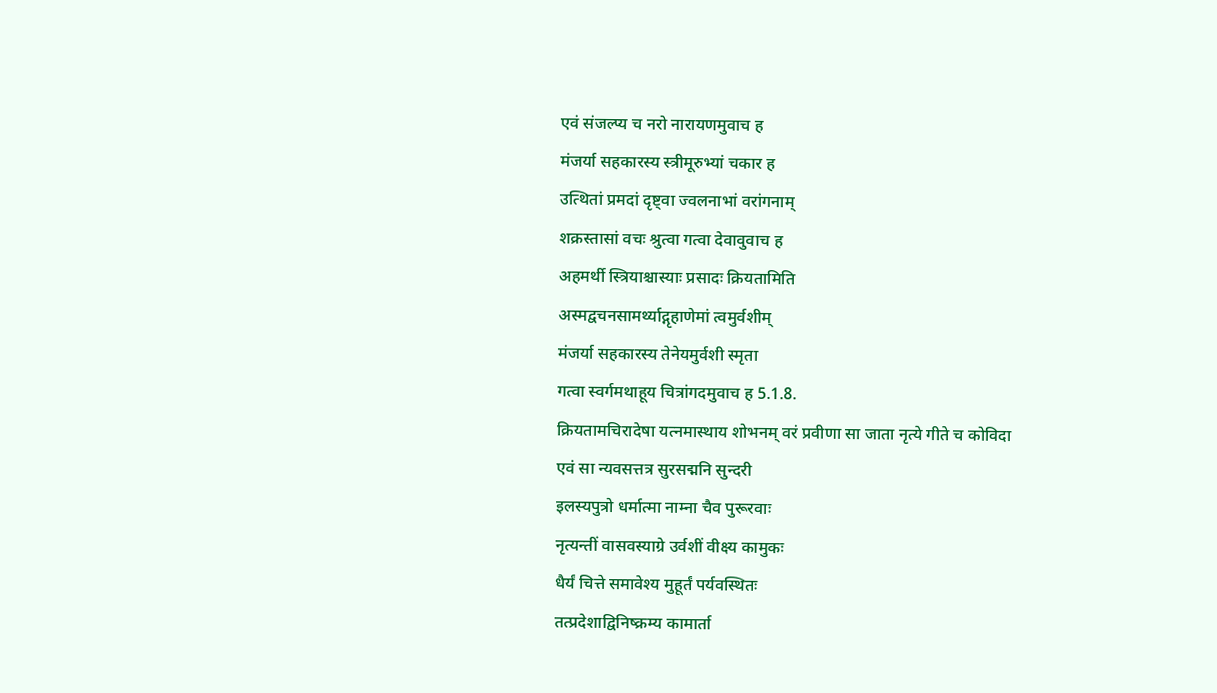एवं संजल्प्य च नरो नारायणमुवाच ह
मंजर्या सहकारस्य स्त्रीमूरुभ्यां चकार ह
उत्थितां प्रमदां दृष्ट्वा ज्वलनाभां वरांगनाम्
शक्रस्तासां वचः श्रुत्वा गत्वा देवावुवाच ह
अहमर्थी स्त्रियाश्चास्याः प्रसादः क्रियतामिति
अस्मद्वचनसामर्थ्याद्गृहाणेमां त्वमुर्वशीम्
मंजर्या सहकारस्य तेनेयमुर्वशी स्मृता
गत्वा स्वर्गमथाहूय चित्रांगदमुवाच ह 5.1.8.
क्रियतामचिरादेषा यत्नमास्थाय शोभनम् वरं प्रवीणा सा जाता नृत्ये गीते च कोविदा
एवं सा न्यवसत्तत्र सुरसद्मनि सुन्दरी
इलस्यपुत्रो धर्मात्मा नाम्ना चैव पुरूरवाः
नृत्यन्तीं वासवस्याग्रे उर्वशीं वीक्ष्य कामुकः
धैर्यं चित्ते समावेश्य मुहूर्तं पर्यवस्थितः
तत्प्रदेशाद्विनिष्क्रम्य कामार्ता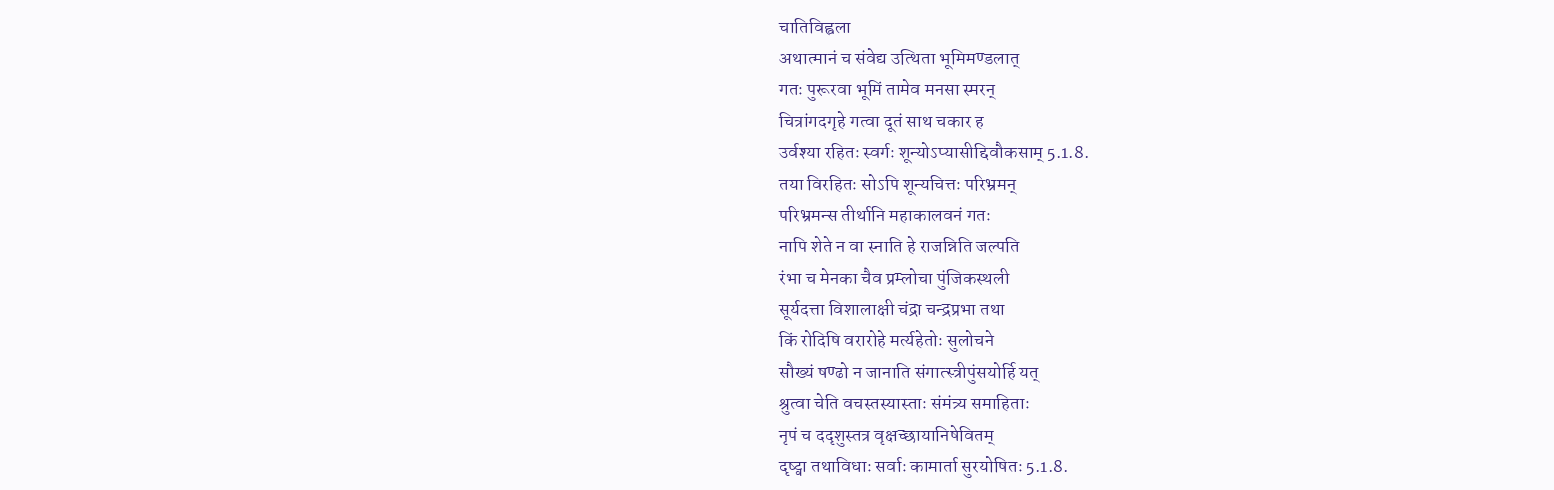चातिविह्वला
अथात्मानं च संवेद्य उत्थिता भूमिमण्डलात्
गतः पुरूरवा भूमिं तामेव मनसा स्मरन्
चित्रांगदगृहे गत्वा दूतं साथ चकार ह
उर्वश्या रहितः स्वर्गः शून्योऽप्यासीद्दिवौकसाम् 5.1.8.
तया विरहितः सोऽपि शून्यचित्तः परिभ्रमन्
परिभ्रमन्स तीर्थानि महाकालवनं गतः
नापि शेते न वा स्नाति हे राजन्निति जल्पति
रंभा च मेनका चैव प्रम्लोचा पुंजिकस्थली
सूर्यदत्ता विशालाक्षी चंद्रा चन्द्रप्रभा तथा
किं रोदिषि वरारोहे मर्त्यहेतोः सुलोचने
सौख्यं षण्ढो न जानाति संगात्स्त्रीपुंसयोर्हि यत्
श्रुत्वा चेति वचस्तस्यास्ताः संमंत्र्य समाहिताः
नृपं च ददृशुस्तत्र वृक्षच्छायानिषेवितम्
दृष्ट्वा तथाविधाः सर्वाः कामार्ता सुरयोषितः 5.1.8.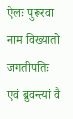ऐलः पुरूरवा नाम विख्यातो जगतीपतिः
एवं ब्रुवन्त्यां वै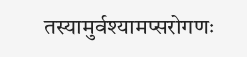तस्यामुर्वश्यामप्सरोगणः